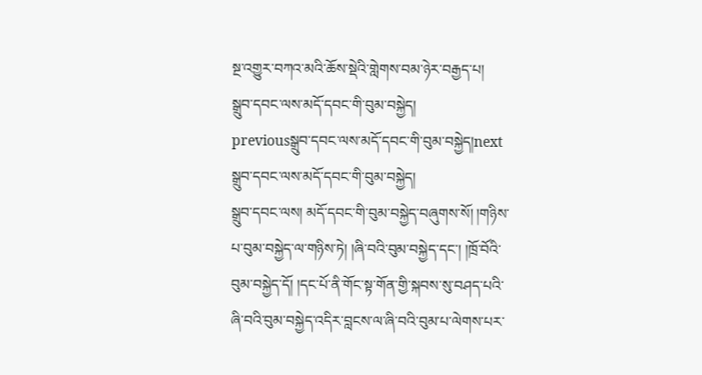སྔ་འགྱུར་བཀའ་མའི་ཆོས་སྡེའི་གླེགས་བམ་ཉེར་བརྒྱད་པ།
སྒྲུབ་དབང་ལས་མདོ་དབང་གི་བུམ་བསྐྱེད།
previousསྒྲུབ་དབང་ལས་མདོ་དབང་གི་བུམ་བསྐྱེད།next
སྒྲུབ་དབང་ལས་མདོ་དབང་གི་བུམ་བསྐྱེད།
སྒྲུབ་དབང་ལས། མདོ་དབང་གི་བུམ་བསྐྱེད་བཞུགས་སོ། །གཉིས་པ་བུམ་བསྐྱེད་ལ་གཉིས་ཏེ། །ཞི་བའི་བུམ་བསྐྱེད་དང་། །ཁྲོ་བོའི་བུམ་བསྐྱེད་དོ། །དང་པོ་ནི་གོང་སྟ་གོན་གྱི་སྐབས་སུ་བཤད་པའི་ཞི་བའི་བུམ་བསྐྱེད་འདིར་བླངས་ལ་ཞི་བའི་བུམ་པ་ལེགས་པར་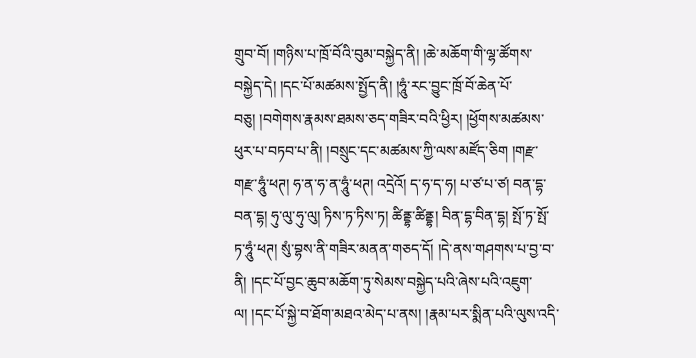གྲུབ་བོ། །གཉིས་པ་ཁྲོ་བོའི་བུམ་བསྐྱེད་ནི། །ཆེ་མཆོག་གི་ལྷ་ཚོགས་བསྐྱེད་དེ། །དང་པོ་མཚམས་སྤྱོད་ནི། །ཧཱུཾ་རང་བྱུང་ཁྲོ་བོ་ཆེན་པོ་བཅུ། །བགེགས་རྣམས་ཐམས་ཅད་གཟིར་བའི་ཕྱིར། །ཕྱོགས་མཚམས་ཕུར་པ་བཏབ་པ་ནི། །བསྲུང་དང་མཚམས་ཀྱི་ལས་མཛོད་ཅིག །གརྫ་གརྫ་ཧཱུཾ་ཕཊ། ཧ་ན་ཧ་ན་ཧཱུཾ་ཕཊ། འདྲེའོ། ད་ཧ་ད་ཧ། པ་ཙ་པ་ཙ། བན་དྷ་བན་དྷ། ཧུ་ལུ་ཧུ་ལུ། ཏིས་ཏ་ཏིས་ཏ། ཚིནྡྷ་ཚིནྡྷ། བིན་དྷ་བིན་དྷ། སྤོ་ཏ་སྤོ་ཏ་ཧཱུཾ་ཕཊ། སུཾ་བྷས་ནི་གཟིར་མནན་གཅད་དོ། །དེ་ནས་གཤགས་པ་བྱ་བ་ནི། །དང་པོ་བྱང་ཆུབ་མཆོག་ཏུ་སེམས་བསྐྱེད་པའི་ཞེས་པའི་འཇུག་ལ། །དང་པོ་སྐྱེ་བ་ཐོག་མཐའ་མེད་པ་ནས། །རྣམ་པར་སྨིན་པའི་ལུས་འདི་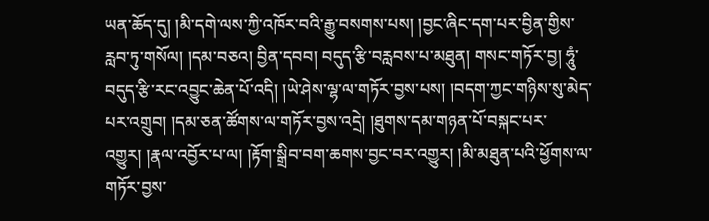ཡན་ཆོད་དུ། །མི་དགེ་ལས་ཀྱི་འཁོར་བའི་རྒྱུ་བསགས་པས། །བྱང་ཞིང་དག་པར་བྱིན་གྱིས་རླབ་ཏུ་གསོལ། །དམ་བཅའ། བྱིན་དབབ། བདུད་རྩི་བརླབས་པ་མཐུན། གསང་གཏོར་བྱ། ཧཱུཾ་བདུད་རྩི་རང་འབྱུང་ཆེན་པོ་འདི། །ཡེ་ཤེས་ལྷ་ལ་གཏོར་བྱས་པས། །བདག་ཀྱང་གཉིས་སུ་མེད་པར་འགྲུབ། །དམ་ཅན་ཚོགས་ལ་གཏོར་བྱས་འདྲེ། །ཐུགས་དམ་གཉན་པོ་བསྐང་པར་འགྱུར། །རྣལ་འབྱོར་པ་ལ། །རྟོག་སྒྲིབ་བག་ཆགས་བྱང་བར་འགྱུར། །མི་མཐུན་པའི་ཕྱོགས་ལ་གཏོར་བྱས་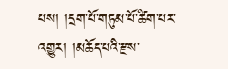པས། །དྲག་པོ་གཏུམ་པོ་ཚིག་པར་འགྱུར། །མཆོད་པའི་རྫས་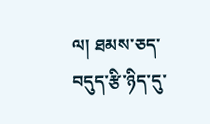ལ། ཐམས་ཅད་བདུད་རྩི་ཉིད་དུ་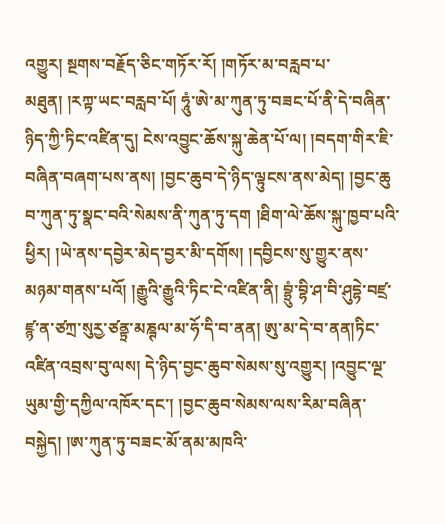འགྱུར། སྔགས་བརྗོད་ཅིང་གཏོར་རོ། །གཏོར་མ་བརླབ་པ་མཐུན། །རཀྟ་ཡང་བརླབ་པོ། ཧཱུཾ་ཨེ་མ་ཀུན་ཏུ་བཟང་པོ་ནི་དེ་བཞིན་ཉིད་ཀྱི་ཏིང་འཛིན་དུ། ངེས་འབྱུང་ཆོས་སྐུ་ཆེན་པོ་ལ། །བདག་གིར་ཇི་བཞིན་བཞག་པས་ནས། །བྱང་ཆུབ་དེ་ཉིད་ལྟུངས་ནས་མེད། །བྱང་ཆུ བ་ཀུན་ཏུ་སྣང་བའི་སེམས་ནི་ཀུན་ཏུ་དག །ཐིག་ལེ་ཆོས་སྐུ་ཁྱབ་པའི་ཕྱིར། །ཡེ་ནས་དབྱེར་མེད་བྱར་མི་དགོས། །དབྱིངས་སུ་གྱུར་ནས་མཉམ་གནས་པའོ། །རྒྱུའི་རྒྱུའི་ཏིང་ངེ་འཛིན་ནི། བྷྲུཾ་བྷི་ཤ་བི་ཤུདྷེ་བཛྲ་ཛྙ་ན་ཙཀྲ་སུརྱ་ཙནྟྲ་མཎྚལ་མ་ཧོ་དི་བ་ནན། ཨུ་མ་དེ་བ་ནན།ཏིང་འཛིན་འབྲས་བུ་ལས། དེ་ཉིད་བྱང་ཆུབ་སེམས་སུ་འགྱུར། །འབྱུང་ལྔ་ཡུམ་གྱི་དཀྱིལ་འཁོར་དང་། །བྱང་ཆུབ་སེམས་ལས་རིམ་བཞིན་བསྐྱེད། །ཨ་ཀུན་ཏུ་བཟང་མོ་ནམ་མཁའི་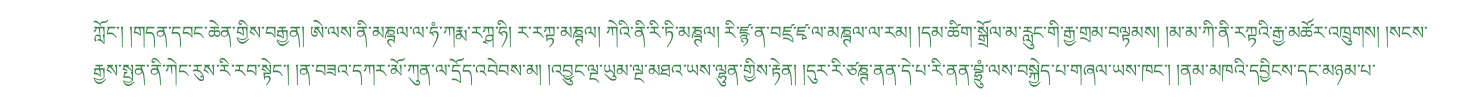ཀློང་། །གདན་དབང་ཆེན་གྱིས་བརྒྱན། ཨེ་ལས་ནི་མཎྚལ་ལ་ཧཾ་ཀརྨ་རཀྴ་ཧི། ར་རཀྟ་མཎྚལ། ཀེའི་ནི་རི་ཏི་མཎྚལ། རི་ཛྙ་ན་བཛྲ་ཛྭ་ལ་མཎྚལ་ལ་རམ། །དམ་ཚིག་སྒྲོལ་མ་རླུང་གི་རྒྱ་གྲམ་བལྟམས། །མ་མ་ཀི་ནི་རཀྟའི་རྒྱ་མཚོར་འཁྲུགས། །སངས་རྒྱས་སྤྱན་ནི་ཀེང་རུས་རི་རབ་སྟེང་། །ན་བཟའ་དཀར་མོ་ཀུན་ལ་དྲོད་འབེབས་མ། །འབྱུང་ལྔ་ཡུམ་ལྔ་མཐའ་ཡས་ལྷུན་གྱིས་རྟེན། །དུར་རི་ཙཎྚ་ནན་དེ་པ་རི་ནན་བྷྲུཾ་ལས་བསྐྱེད་པ་གཞལ་ཡས་ཁང་། །ནམ་མཁའི་དབྱིངས་དང་མཉམ་པ་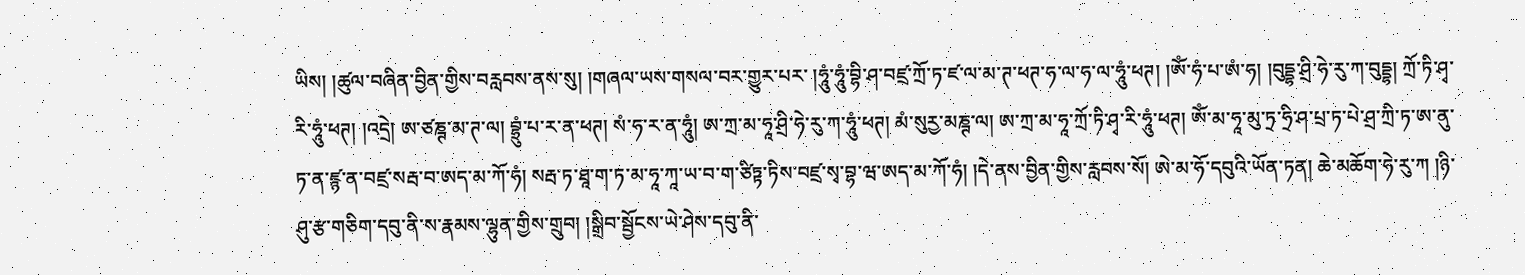ཡིས། །ཚུལ་བཞིན་བྱིན་གྱིས་བརླབས་ནས་སུ། །གཞལ་ཡས་གསལ་བར་གྱུར་པར་ །ཧཱུཾ་ཧཱུཾ་བྷི་ཤ་བཛྲ་ཀྲོ་ཏ་ཛ་ལ་མ་ཊ་ཕཊ་ཧ་ལ་ཧ་ལ་ཧཱུཾ་ཕཊ། །ༀ་ཧཾ་པ་ཨཾ་ཧ། །བུདྡྷ་ཤྲི་ཧེ་རུ་ཀ་བུདྡྷ། ཀྲོ་ཏི་ཤྭ་རི་ཧཱུཾ་ཕཊ། །འདྲེ། ཨ་ཙཎྚ་མ་ཊ་ལ། བྷྲུཾ་པ་ར་ན་ཕཊ། སཾ་ཧ་ར་ན་ཧཱུཾ། ཨ་ཀྲ་མ་ཧཱ་ཤྲི་ཧེ་རུ་ཀ་ཧཱུཾ་ཕཊ། མཾ་སུརྱ་མཎྚ་ལ། ཨ་ཀྲ་མ་ཧཱ་ཀྲོ་ཏི་ཤྭ་རི་ཧཱུཾ་ཕཊ། ༀ་མ་ཧཱ་མུ་ཏྲ་ཧྲི་ཤ་པྲ་ཏ་པེ་ཤྲ་ཀྲི་ཏ་ཨ་ནུ་ཏ་ན་ཛྙ་ན་བཛྲ་སརྦ་བ་ཨད་མ་ཀོ་ཧཾ། སརྦ་ཏ་ཐཱ་ག་ཏ་མ་ཧཱ་ཀཱ་ཡ་བ་ག་ཙིཏྟ་ཏིས་བཛྲ་སྭ་བྷ་ཝ་ཨད་མ་ཀོ་ཧཾ། །དེ་ནས་བྱིན་གྱིས་རླབས་སོ། ཨེ་མ་ཧོ་དབུའི་ཡོན་ཏན། ཆེ་མཆོག་ཧེ་རུ་ཀ །ཉི་ཤུ་རྩ་གཅིག་དབུ་ནི་ས་རྣམས་ལྷུན་གྱིས་གྲུབ། །སྒྲིབ་སྦྱོངས་ཡེ་ཤེས་དབུ་ནི་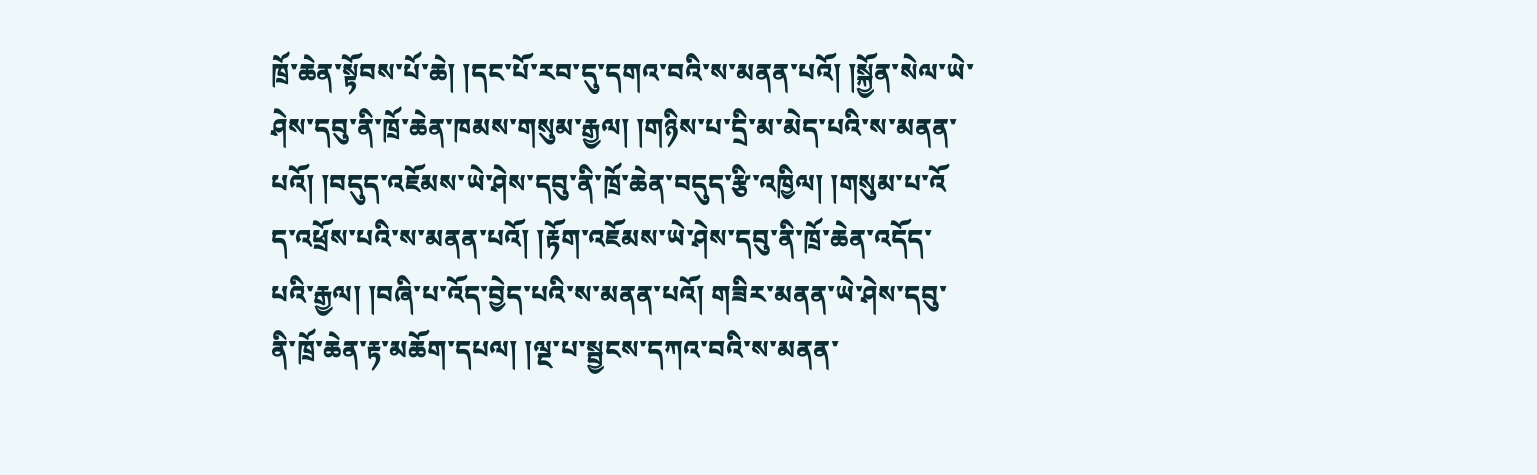ཁྲོ་ཆེན་སྟོབས་པོ་ཆེ། །དང་པོ་རབ་དུ་དགའ་བའི་ས་མནན་པའོ། །སྐྱོན་སེལ་ཡེ་ཤེས་དབུ་ནི་ཁྲོ་ཆེན་ཁམས་གསུམ་རྒྱལ། །གཉིས་པ་དྲི་མ་མེད་པའི་ས་མནན་པའོ། །བདུད་འཇོམས་ཡེ་ཤེས་དབུ་ནི་ཁྲོ་ཆེན་བདུད་རྩི་འཁྱིལ། །གསུམ་པ་འོ ད་འཕྲོས་པའི་ས་མནན་པའོ། །རྟོག་འཇོམས་ཡེ་ཤེས་དབུ་ནི་ཁྲོ་ཆེན་འདོད་པའི་རྒྱལ། །བཞི་པ་འོད་བྱེད་པའི་ས་མནན་པའོ། གཟིར་མནན་ཡེ་ཤེས་དབུ་ནི་ཁྲོ་ཆེན་རྟ་མཆོག་དཔལ། །ལྔ་པ་སྦྱངས་དཀའ་བའི་ས་མནན་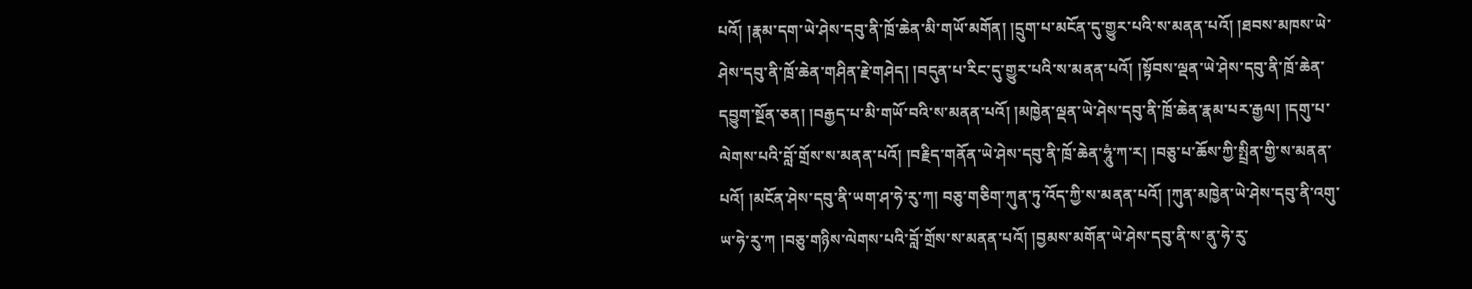པའོ། །རྣམ་དག་ཡེ་ཤེས་དབུ་ནི་ཁྲོ་ཆེན་མི་གཡོ་མགོན། །དྲུག་པ་མངོན་དུ་གྱུར་པའི་ས་མནན་པའོ། །ཐབས་མཁས་ཡེ་ཤེས་དབུ་ནི་ཁྲོ་ཆེན་གཤིན་རྗེ་གཤེད། །བདུན་པ་རིང་དུ་གྱུར་པའི་ས་མནན་པའོ། །སྟོབས་ལྡན་ཡེ་ཤེས་དབུ་ནི་ཁྲོ་ཆེན་དབྱུག་སྔོན་ཅན། །བརྒྱད་པ་མི་གཡོ་བའི་ས་མནན་པའོ། །མཁྱེན་ལྡན་ཡེ་ཤེས་དབུ་ནི་ཁྲོ་ཆེན་རྣམ་པར་རྒྱལ། །དགུ་པ་ལེགས་པའི་བློ་གྲོས་ས་མནན་པའོ། །བརྗིད་གནོན་ཡེ་ཤེས་དབུ་ནི་ཁྲོ་ཆེན་ཧཱུཾ་ཀ་ར། །བཅུ་པ་ཆོས་ཀྱི་སྤྲིན་གྱི་ས་མནན་པའོ། །མངོན་ཤེས་དབུ་ནི་ཡག་ཤ་ཧེ་རུ་ཀ། བཅུ་གཅིག་ཀུན་ཏུ་འོད་ཀྱི་ས་མནན་པའོ། །ཀུན་མཁྱེན་ཡེ་ཤེས་དབུ་ནི་འགུ་ཡ་ཧེ་རུ་ཀ །བཅུ་གཉིས་ལེགས་པའི་བློ་གྲོས་ས་མནན་པའོ། །བྱམས་མགོན་ཡེ་ཤེས་དབུ་ནི་ས་ནུ་ཧེ་རུ་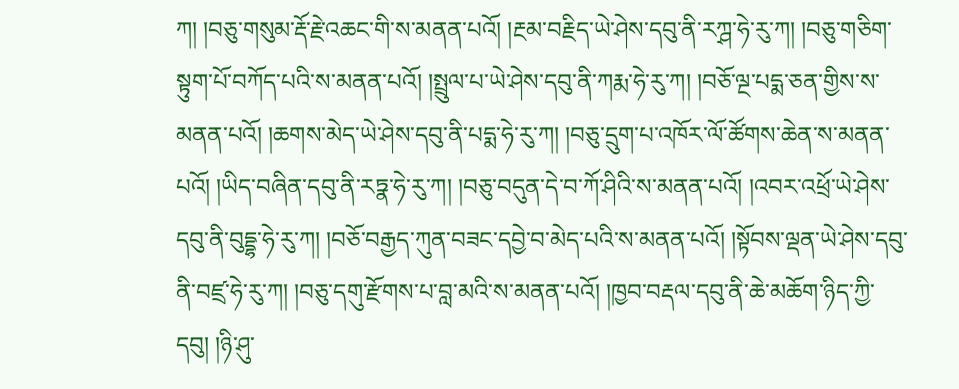ཀ། །བཅུ་གསུམ་རྡོ་རྗེ་འཆང་གི་ས་མནན་པའོ། །རྔམ་བརྗིད་ཡེ་ཤེས་དབུ་ནི་རཀྴ་ཧེ་རུ་ཀ། །བཅུ་གཅིག་སྟུག་པོ་བཀོད་པའི་ས་མནན་པའོ། །སྤྲུལ་པ་ཡེ་ཤེས་དབུ་ནི་ཀརྨ་ཧེ་རུ་ཀ། །བཅོ་ལྔ་པདྨ་ཅན་གྱིས་ས་མནན་པའོ། །ཆགས་མེད་ཡེ་ཤེས་དབུ་ནི་པདྨ་ཧེ་རུ་ཀ། །བཅུ་དྲུག་པ་འཁོར་ལོ་ཚོགས་ཆེན་ས་མནན་པའོ། །ཡིད་བཞིན་དབུ་ནི་རཏྣ་ཧེ་རུ་ཀ། །བཅུ་བདུན་དེ་བ་ཀོ་ཤིའི་ས་མནན་པའོ། །འབར་འཕྲོ་ཡེ་ཤེས་དབུ་ནི་བུདྡྷ་ཧེ་རུ་ཀ། །བཅོ་བརྒྱད་ཀུན་བཟང་དབྱེ་བ་མེད་པའི་ས་མནན་པའོ། །སྟོབས་ལྡན་ཡེ་ཤེས་དབུ་ནི་བཛྲ་ཧེ་རུ་ཀ། །བཅུ་དགུ་རྫོགས་པ་བླ་མའི་ས་མནན་པའོ། །ཁྱབ་བརྡལ་དབུ་ནི་ཆེ་མཆོག་ཉིད་ཀྱི་དབུ། །ཉི་ཤུ་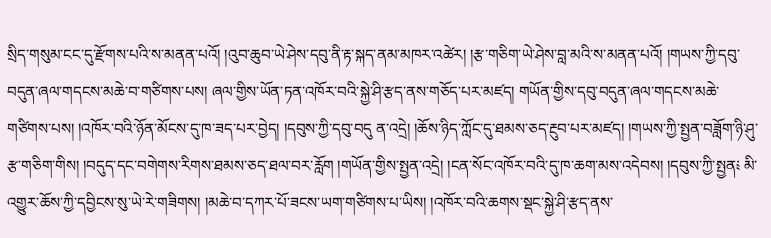སྲིད་གསུམ་ངང་དུ་རྫོགས་པའི་ས་མནན་པའོ། །འུབ་ཆུབ་ཡེ་ཤེས་དབུ་ནི་རྟ་སྐད་ནམ་མཁར་འཚེར། །རྩ་གཅིག་ཡེ་ཤེས་བླ་མའི་ས་མནན་པའོ། །གཡས་ཀྱི་དབུ་བདུན་ཞལ་གདངས་མཆེ་བ་གཙིགས་པས། ཞལ་གྱིས་ཡོན་ཏན་འཁོར་བའི་སྐྱེ་ཤི་རྩད་ནས་གཅོད་པར་མཛད། གཡོན་གྱིས་དབུ་བདུན་ཞལ་གདངས་མཆེ་གཙིགས་པས། །འཁོར་བའི་ཉོན་མོངས་དུ་ཁ་ཟད་པར་བྱེད། །དབུས་ཀྱི་དབུ་བདུ ན་འདྲེ། །ཆོས་ཉིད་ཀློང་དུ་ཐམས་ཅད་རྔུབ་པར་མཛད། །གཡས་ཀྱི་སྤྱན་བཟློག་ཉི་ཤུ་རྩ་གཅིག་གིས། །བདུད་དང་བགེགས་རིགས་ཐམས་ཅད་ཐལ་བར་རློག །གཡོན་གྱིས་སྤྱན་འདྲེ། །ངན་སོང་འཁོར་བའི་དུ་ཁ་ཆག་མས་འདེབས། །དབུས་ཀྱི་སྤྱན༴ མི་འགྱུར་ཆོས་ཀྱི་དབྱིངས་སུ་ཡེ་རེ་གཟིགས། །མཆེ་བ་དཀར་པོ་ཟངས་ཡག་གཙིགས་པ་ཡིས། །འཁོར་བའི་ཆགས་སྡང་སྐྱེ་ཤི་རྩད་ནས་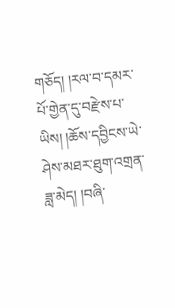གཅོད། །རལ་བ་དམར་པོ་གྱེན་དུ་བརྫེས་པ་ཡིས། །ཆོས་དབྱིངས་ཡེ་ཤེས་མཐར་ཐུག་འགྲན་ཟླ་མེད། །བཞི་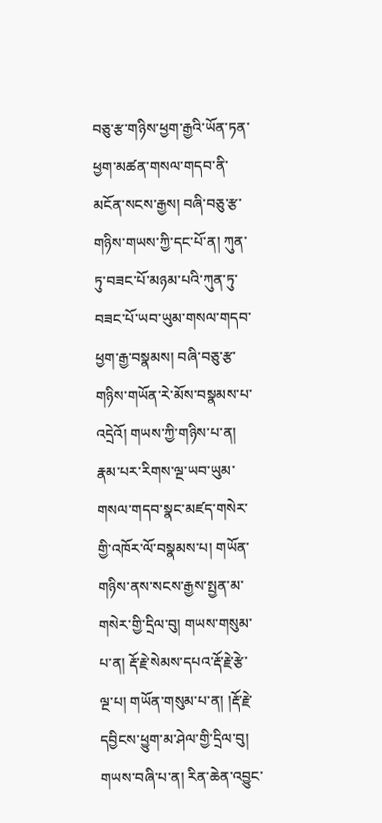བཅུ་རྩ་གཉིས་ཕྱག་རྒྱའི་ཡོན་ཏན་ཕྱག་མཚན་གསལ་གདབ་ནི་མངོན་སངས་རྒྱས། བཞི་བཅུ་རྩ་གཉིས་གཡས་ཀྱི་དང་པོ་ན། ཀུན་ཏུ་བཟང་པོ་མཉམ་པའི་ཀུན་ཏུ་བཟང་པོ་ཡབ་ཡུམ་གསལ་གདབ་ཕྱག་རྒྱ་བསྣམས། བཞི་བཅུ་རྩ་གཉིས་གཡོན་རེ་མོས་བསྣམས་པ་འདྲེའོ། གཡས་ཀྱི་གཉིས་པ་ན། རྣམ་པར་རིགས་ལྔ་ཡབ་ཡུམ་གསལ་གདབ་སྣང་མཛད་གསེར་གྱི་འཁོར་ལོ་བསྣམས་པ། གཡོན་གཉིས་ནས་སངས་རྒྱས་སྤྱན་མ་གསེར་གྱི་དྲིལ་བུ། གཡས་གསུམ་པ་ན། རྡོ་རྗེ་སེམས་དཔའ་རྡོ་རྗེ་རྩེ་ལྔ་པ། གཡོན་གསུམ་པ་ན། །རྡོ་རྗེ་དབྱིངས་ཕྱུག་མ་ཤེལ་གྱི་དྲིལ་བུ། གཡས་བཞི་པ་ན། རིན་ཆེན་འབྱུང་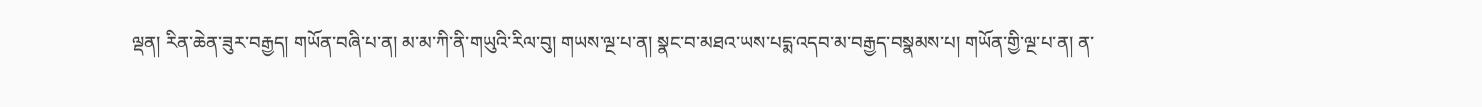ལྡན། རིན་ཆེན་ཟུར་བརྒྱད། གཡོན་བཞི་པ་ན། མ་མ་ཀི་ནི་གཡུའི་རིལ་བུ། གཡས་ལྔ་པ་ན། སྣང་བ་མཐའ་ཡས་པདྨ་འདབ་མ་བརྒྱད་བསྣམས་པ། གཡོན་གྱི་ལྔ་པ་ན། ན་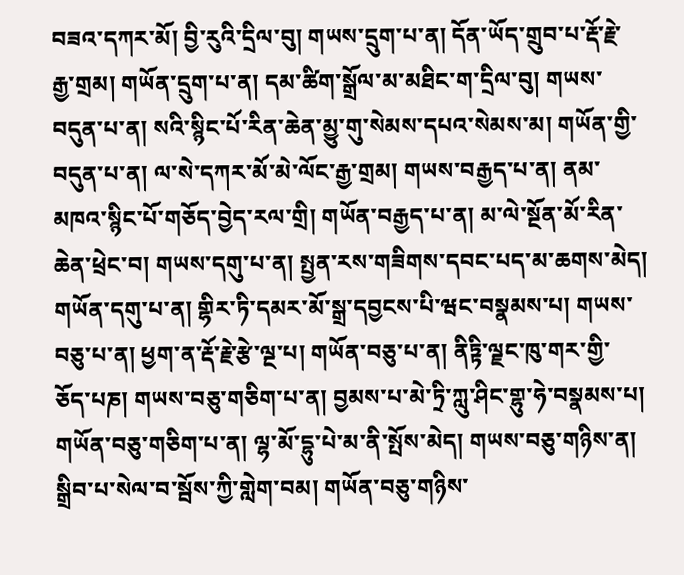བཟའ་དཀར་མོ། བྱི་རུའི་དྲིལ་བུ། གཡས་དྲུག་པ་ན། དོན་ཡོད་གྲུབ་པ་རྡོ་རྗེ་རྒྱ་གྲམ། གཡོན་དྲུག་པ་ན། དམ་ཚིག་སྒྲོལ་མ་མཐིང་ག་དྲིལ་བུ། གཡས་བདུན་པ་ན། སའི་སྙིང་པོ་རིན་ཆེན་མྱུ་གུ་སེམས་དཔའ་སེམས་མ། གཡོན་གྱི་བདུན་པ་ན། ལ་སེ་དཀར་མོ་མེ་ལོང་རྒྱ་གྲམ། གཡས་བརྒྱད་པ་ན། ནམ་མཁའ་སྙིང་པོ་གཅོད་བྱེད་རལ་གྲི། གཡོན་བརྒྱད་པ་ན། མ་ལེ་སྔོན་མོ་རིན་ཆེན་ཕྲེང་བ། གཡས་དགུ་པ་ན། སྤྱན་རས་གཟིགས་དབང་པད་མ་ཆགས་མེད། གཡོན་དགུ་པ་ན། གྷིར་ཏི་དམར་མོ་སྒྲ་དབྱངས་པི་ཝང་བསྣམས་པ། གཡས་བཅུ་པ་ན། ཕྱག་ན་རྡོ་རྗེ་རྩེ་ལྔ་པ། གཡོན་བཅུ་པ་ན། ནིཏྟི་ལྗང་ཁུ་གར་གྱི་ཅོད་པཎ། གཡས་བཅུ་གཅིག་པ་ན། བྱམས་པ་མེ་ཏྲི་ཀླུ་ཤིང་གྷུ་ཧེ་བསྣམས་པ། གཡོན་བཅུ་གཅིག་པ་ན། ལྷ་མོ་དྷུ་པེ་མ་ནི་སྤོས་མེད། གཡས་བཅུ་གཉིས་ན། སྒྲིབ་པ་སེལ་བ་སྦོས་ཀྱི་གླེག་བམ། གཡོན་བཅུ་གཉིས་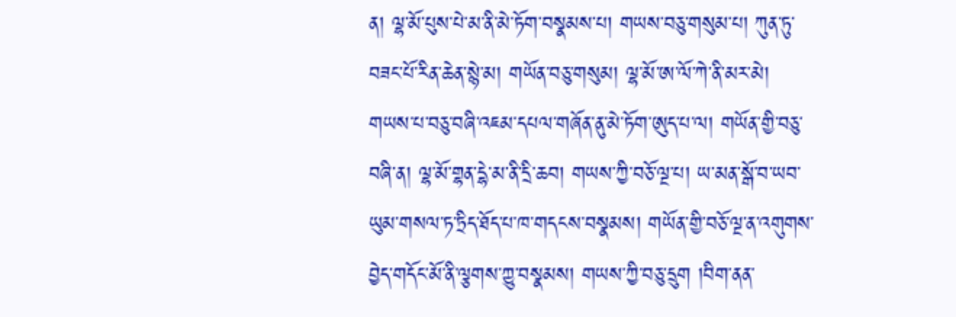ན། ལྷ་མོ་པུས་པེ་མ་ནི་མེ་ཏོག་བསྣམས་པ། གཡས་བཅུ་གསུམ་པ། ཀུན་ཏུ་བཟང་པོ་རིན་ཆེན་སྙེ་མ། གཡོན་བཅུ་གསུམ། ལྷ་མོ་ཨ་ལོ་ཀེ་ནི་མར་མེ། གཡས་པ་བཅུ་བཞི་འཇམ་དཔལ་གཞོན་ནུ་མེ་ཏོག་ཨུད་པ་ལ། གཡོན་གྱི་བཅུ་བཞི་ན། ལྷ་མོ་གྷན་དྷེ་མ་ནི་དྲི་ཆབ། གཡས་ཀྱི་བཅོ་ལྔ་པ། ཡ་མན་སྒོ་བ་ཡབ་ཡུམ་གསལ་ཏ་ཏྲིད་ཐོད་པ་ཁ་གདངས་བསྣམས། གཡོན་གྱི་བཅོ་ལྔ་ན་འགུགས་བྱེད་གདོང་མོ་ནི་ལྕགས་ཀྱུ་བསྣམས། གཡས་ཀྱི་བཅུ་དྲུག །བིག་ནན་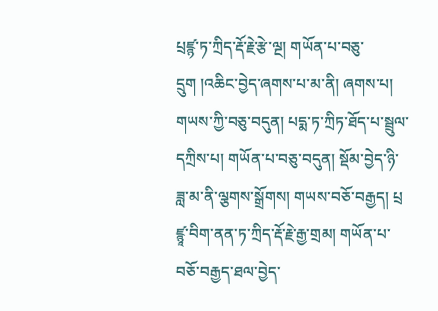པྲཛྙ་ཏ་ཀྲིད་རྡོ་རྗེ་རྩེ་ལྔ། གཡོན་པ་བཅུ་དྲུག །འཆིང་བྱེད་ཞགས་པ་མ་ནི། ཞགས་པ། གཡས་ཀྱི་བཅུ་བདུན། པདྨ་ཏ་ཀྲིཏ་ཐོད་པ་སྦྲུལ་དཀྲིས་པ། གཡོན་པ་བཅུ་བདུན། སྡོམ་བྱེད་ཉི་ཟླ་མ་ནི་ལྕགས་སྒྲོགས། གཡས་བཅོ་བརྒྱད། པྲ ཛྙཱ་བིག་ནན་ཏ་ཀྲིད་རྡོ་རྗེ་རྒྱ་གྲམ། གཡོན་པ་བཅོ་བརྒྱད་ཐལ་བྱེད་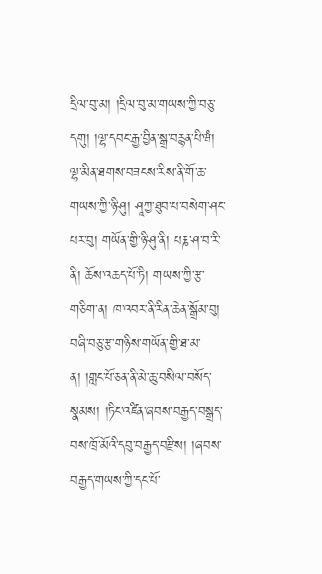དྲིལ་བུ་མ། །དྲིལ་བུ་མ་གཡས་ཀྱི་བཅུ་དགུ། །ལྷ་དབང་རྒྱ་བྱིན་སྒྲ་བརྙན་པི་ཝཾ། ལྷ་མིན་ཐགས་བཟངས་རིས་ནི་གོ་ཆ་གཡས་ཀྱི་ཉི་ཤུ། ཤཱཀྱ་ཐུབ་པ་བསེག་ཤང་པར་བུ། གཡོན་གྱི་ཉི་ཤུ་ནི། པརྞ་ཤ་བ་རི་ནི། ཆོས་འཆད་པོ་ཏི། གཡས་ཀྱི་རྩ་གཅིག་ན། ཁ་འབར་ནི་རིན་ཆེན་སྒྲོམ་བུ། བཞི་བཅུ་རྩ་གཉིས་གཡོན་གྱི་ཐ་མ་ན། །གླང་པོ་ཅན་ནི་མེ་ཆུ་བསིལ་བསོད་སྣམས། །ཏིང་འཛིན་ཞབས་བརྒྱད་བསྒྲད་བས་ཁྲོ་མོའི་དབུ་བརྒྱད་བརྫིས། །ཞབས་བརྒྱད་གཡས་ཀྱི་དང་པོ་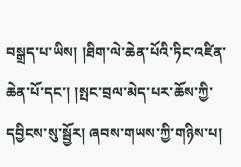བསྒྲད་པ་ཡིས། །ཐིག་ལེ་ཆེན་པོའི་ཏིང་འཛིན་ཆེན་པོ་དང་། །སྤང་བྲལ་མེད་པར་ཆོས་ཀྱི་དབྱིངས་སུ་སྦྱོར། ཞབས་གཡས་ཀྱི་གཉིས་པ།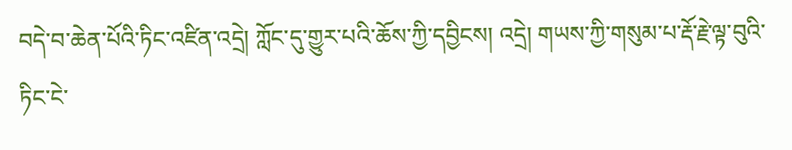བདེ་བ་ཆེན་པོའི་ཏིང་འཛིན་འདྲེ། ཀློང་དུ་གྱུར་པའི་ཆོས་ཀྱི་དབྱིངས། འདྲེ། གཡས་ཀྱི་གསུམ་པ་རྡོ་རྗེ་ལྟ་བུའི་ཏིང་ངེ་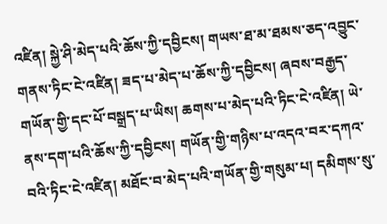འཛིན། སྐྱེ་ཤི་མེད་པའི་ཆོས་ཀྱི་དབྱིངས། གཡས་ཐ་མ་ཐམས་ཅད་འབྱུང་གནས་ཏིང་ངེ་འཛིན། ཟད་པ་མེད་པ་ཆོས་ཀྱི་དབྱིངས། ཞབས་བརྒྱད་གཡོན་གྱི་དང་པོ་བསྒྲད་པ་ཡིས། ཆགས་པ་མེད་པའི་ཏིང་ངེ་འཛིན། ཡེ་ནས་དག་པའི་ཆོས་ཀྱི་དབྱིངས། གཡོན་གྱི་གཉིས་པ་འདའ་བར་དཀའ་བའི་ཏིང་ངེ་འཛིན། མཐོང་བ་མེད་པའི་གཡོན་གྱི་གསུམ་པ། དམིགས་སུ་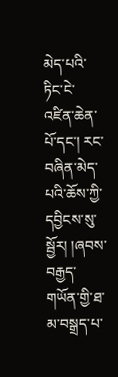མེད་པའི་ཏིང་ངེ་འཛིན་ཆེན་པོ་དང་། རང་བཞིན་མེད་པའི་ཆོས་ཀྱི་དབྱིངས་སུ་སྦྱོར། །ཞབས་བརྒྱད་གཡོན་གྱི་ཐ་མ་བསྒྲད་པ་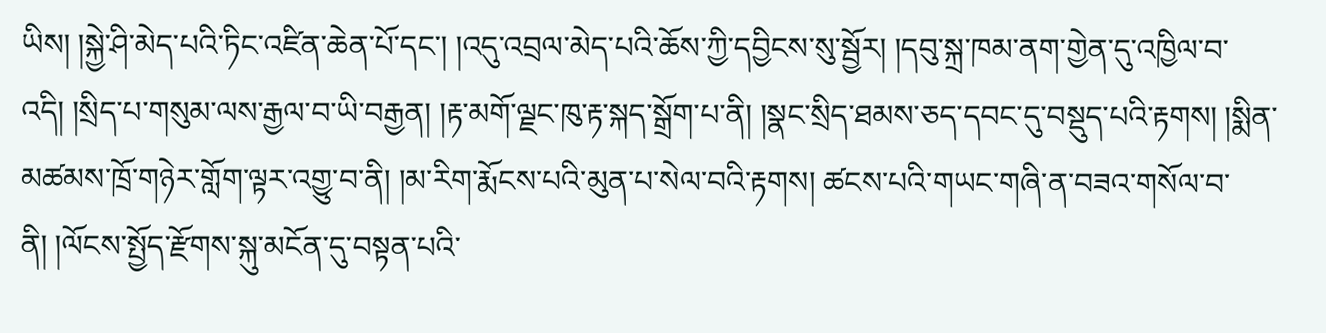ཡིས། །སྐྱེ་ཤི་མེད་པའི་ཏིང་འཛིན་ཆེན་པོ་དང་། །འདུ་འབྲལ་མེད་པའི་ཆོས་ཀྱི་དབྱིངས་སུ་སྦྱོར། །དབུ་སྐྲ་ཁམ་ནག་གྱེན་དུ་འཁྱིལ་བ་འདི། །སྲིད་པ་གསུམ་ལས་རྒྱལ་བ་ཡི་བརྒྱན། །རྟ་མགོ་ལྗང་ཁུ་རྟ་སྐད་སྒྲོག་པ་ནི། །སྣང་སྲིད་ཐམས་ཅད་དབང་དུ་བསྡུད་པའི་རྟགས། །སྨིན་མཚམས་ཁྲོ་གཉེར་གློག་ལྟར་འགྱུ་བ་ནི། །མ་རིག་རྨོངས་པའི་མུན་པ་སེལ་བའི་རྟགས། ཚངས་པའི་གཡང་གཞི་ན་བཟའ་གསོལ་བ་ནི། །ལོངས་སྤྱོད་རྫོགས་སྐུ་མངོན་དུ་བསྟན་པའི་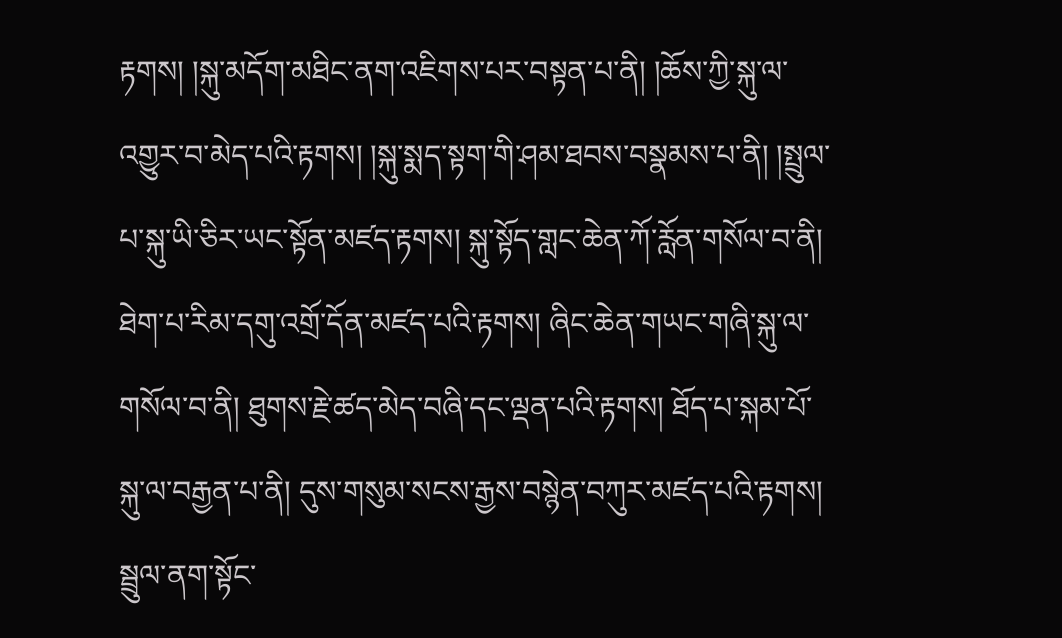རྟགས། །སྐུ་མདོག་མཐིང་ནག་འཇིགས་པར་བསྟན་པ་ནི། །ཆོས་ཀྱི་སྐུ་ལ་འགྱུར་བ་མེད་པའི་རྟགས། །སྐུ་སྨད་སྟག་གི་ཤམ་ཐབས་བསྣམས་པ་ནི། །སྤྲུལ་པ་སྐུ་ཡི་ཅིར་ཡང་སྟོན་མཛད་རྟགས། སྐུ་སྟོད་གླང་ཆེན་ཀོ་རློན་གསོལ་བ་ནི། ཐེག་པ་རིམ་དགུ་འགྲོ་དོན་མཛད་པའི་རྟགས། ཞིང་ཆེན་གཡང་གཞི་སྐུ་ལ་གསོལ་བ་ནི། ཐུགས་རྗེ་ཚད་མེད་བཞི་དང་ལྡན་པའི་རྟགས། ཐོད་པ་སྐམ་པོ་སྐུ་ལ་བརྒྱན་པ་ནི། དུས་གསུམ་སངས་རྒྱས་བསྙེན་བཀུར་མཛད་པའི་རྟགས། སྦྲུལ་ནག་སྟོང་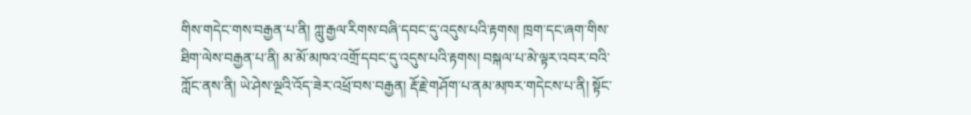གིས་གདེང་གས་བརྒྱན་པ་ནི། ཀླུ་རྒྱལ་རིགས་བཞི་དབང་དུ་འདུས་པའི་རྟགས། ཁྲག་དང་ཞག་གིས་ཐིག་ལེས་བརྒྱན་པ་ནི། མ་མོ་མཁའ་འགྲོ་དབང་དུ་འདུས་པའི་རྟགས། བསྐལ་པ་མེ་ལྟར་འབར་བའི་ཀློང་ནས་ནི། ཡེ་ཤེས་ལྔའི་འོད་ཟེར་འཕྲོ་བས་བརྒྱན། རྡོ་རྗེ་གཤོག་པ་ནམ་མཁར་གདེངས་པ་ནི། སྟོང་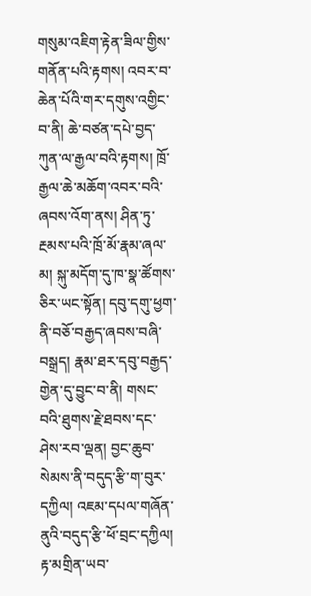གསུམ་འཇིག་རྟེན་ཟིལ་གྱིས་གནོན་པའི་རྟགས། འབར་བ་ཆེན་པོའི་གར་དགུས་འགྱིང་བ་ནི། ཆེ་བཙན་དཔེ་བྱད་ཀུན་ལ་རྒྱལ་བའི་རྟགས། ཁྲོ་རྒྱལ་ཆེ་མཆོག་འབར་བའི་ཞབས་འོག་ནས། ཤིན་ཏུ་རྔམས་པའི་ཁྲོ་མོ་རྣམ་ཞལ་མ། སྐུ་མདོག་དུ་ཁ་སྣ་ཚོགས་ཅིར་ཡང་སྟོན། དབུ་དགུ་ཕྱག་ནི་བཅོ་བརྒྱད་ཞབས་བཞི་བསྒྲད། རྣམ་ཐར་དབུ་བརྒྱད་གྱེན་དུ་བྱུང་བ་ནི། གསང་བའི་ཐུགས་རྗེ་ཐབས་དང་ཤེས་རབ་ལྡན། བྱང་ཆུབ་སེམས་ནི་བདུད་རྩི་ག་བུར་དཀྱིལ། འཇམ་དཔལ་གཞོན་ནུའི་བདུད་རྩི་ཕོ་བྲང་དཀྱིལ། རྟ་མགྲིན་ཡབ་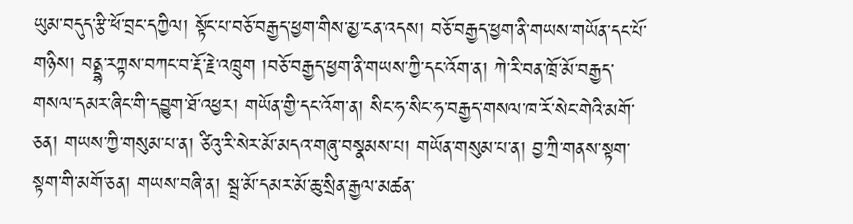ཡུམ་བདུད་རྩི་ཕོ་བྲང་དཀྱིལ། སྟོང་པ་བཅོ་བརྒྱད་ཕྱག་གིས་མྱ་ངན་འདས། བཅོ་བརྒྱད་ཕྱག་ནི་གཡས་གཡོན་དང་པོ་གཉིས། བནྡྷ་རཀྟས་བཀང་བ་རྡོ་རྗེ་འཁྲུག །བཅོ་བརྒྱད་ཕྱག་ནི་གཡས་ཀྱི་དང་འོག་ན། ཀེ་རི་བན་ཁྲོ་མོ་བརྒྱད་གསལ་དམར་ཞིང་གི་དབྱུག་ཐོ་འཕྱར། གཡོན་གྱི་དང་འོག་ན། སིང་ཧ་སིང་ཧ་བརྒྱད་གསལ་ཁ་རོ་སེང་གེའི་མགོ་ཅན། གཡས་ཀྱི་གསུམ་པ་ན། ཙིའུ་རི་སེར་མོ་མདའ་གཞུ་བསྣམས་པ། གཡོན་གསུམ་པ་ན། བྱ་ཀྲི་གནས་སྟག་སྟག་གི་མགོ་ཅན། གཡས་བཞི་ན། སྦྲ་མོ་དམར་མོ་ཆུ་སྲིན་རྒྱལ་མཚན་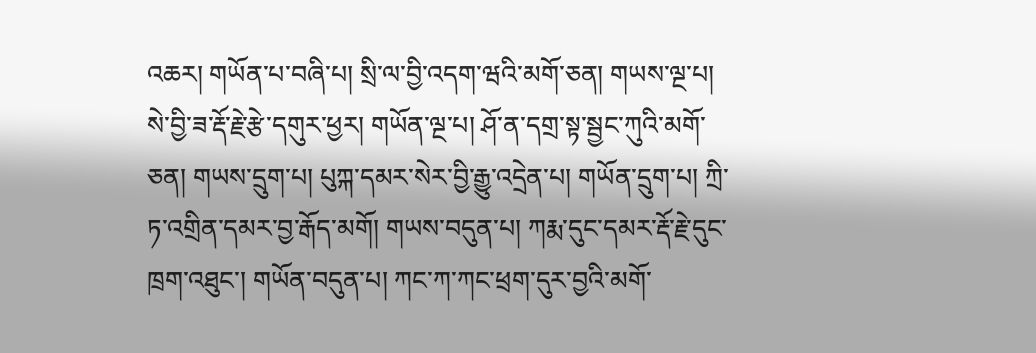འཆར། གཡོན་པ་བཞི་པ། སྲི་ལ་བྱི་འདག་ཝའི་མགོ་ཅན། གཡས་ལྔ་པ། སེ་བྱི་ཟ་རྡོ་རྗེ་རྩེ་དགུར་ཕྱར། གཡོན་ལྔ་པ། ཤོ་ན་དགྲ་སྟ་སྦྱང་ཀུའི་མགོ་ཅན། གཡས་དྲུག་པ། པུཀྐ་དམར་སེར་བྱི་རྒྱུ་འདྲེན་པ། གཡོན་དྲུག་པ། ཀྲི་ཏ་འགྲིན་དམར་བྱ་རྒོད་མགོ། གཡས་བདུན་པ། ཀརྨ་དུང་དམར་རྡོ་རྗེ་དུང་ཁྲག་འཐུང་། གཡོན་བདུན་པ། ཀང་ཀ་ཀང་ཕྲག་དུར་བྱའི་མགོ་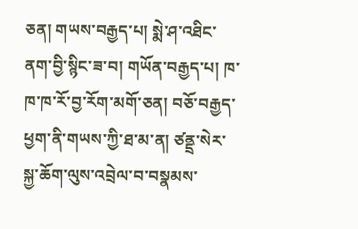ཅན། གཡས་བརྒྱད་པ། སྨེ་ཤ་འཐིང་ནག་བྱི་སྙིང་ཟ་བ། གཡོན་བརྒྱད་པ། ཁ་ཁ་ཁ་རོ་བྱ་རོག་མགོ་ཅན། བཅོ་བརྒྱད་ཕྱག་ནི་གཡས་ཀྱི་ཐ་མ་ན། ཙནྡྲ་སེར་སྐྱ་ཆོག་ལུས་འབྲེལ་བ་བསྣམས་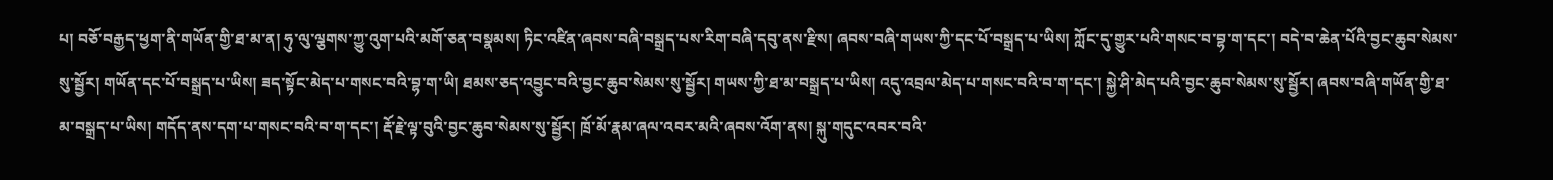པ། བཅོ་བརྒྱད་ཕྱག་ནི་གཡོན་གྱི་ཐ་མ་ན། ཧུ་ལུ་ལྕགས་ཀྱུ་འུག་པའི་མགོ་ཅན་བསྣམས། ཏིང་འཛིན་ཞབས་བཞི་བསྒྲད་པས་རིག་བཞི་དབུ་ནས་རྫིས། ཞབས་བཞི་གཡས་ཀྱི་དང་པོ་བསྒྲད་པ་ཡིས། ཀློང་དུ་གྱུར་པའི་གསང་བ་བྷ་ག་དང་། བདེ་བ་ཆེན་པོའི་བྱང་ཆུབ་སེམས་སུ་སྦྱོར། གཡོན་དང་པོ་བསྒྲད་པ་ཡིས། ཟད་སྟོང་མེད་པ་གསང་བའི་བྷ་ག་ཡི། ཐམས་ཅད་འབྱུང་བའི་བྱང་ཆུབ་སེམས་སུ་སྦྱོར། གཡས་ཀྱི་ཐ་མ་བསྒྲད་པ་ཡིས། འདུ་འབྲལ་མེད་པ་གསང་བའི་བ་ག་དང་། སྐྱེ་ཤི་མེད་པའི་བྱང་ཆུབ་སེམས་སུ་སྦྱོར། ཞབས་བཞི་གཡོན་གྱི་ཐ་མ་བསྒྲད་པ་ཡིས། གདོད་ནས་དག་པ་གསང་བའི་བ་ག་དང་། རྡོ་རྗེ་ལྟ་བུའི་བྱང་ཆུབ་སེམས་སུ་སྦྱོར། ཁྲོ་མོ་རྣམ་ཞལ་འབར་མའི་ཞབས་འོག་ནས། སྐུ་གདུང་འབར་བའི་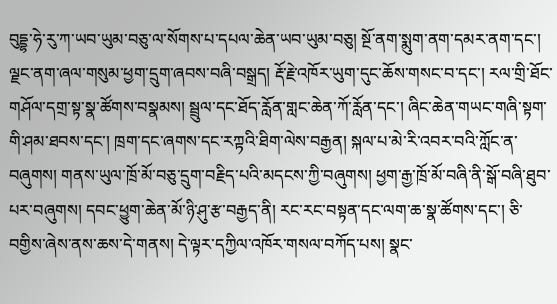བུདྡྷ་ཧེ་རུ་ཀ་ཡབ་ཡུམ་བཅུ་ལ་སོགས་པ་དཔལ་ཆེན་ཡབ་ཡུམ་བཅུ། སྔོ་ནག་སྨུག་ནག་དམར་ནག་དང་། ལྗང་ནག་ཞལ་གསུམ་ཕྱག་དྲུག་ཞབས་བཞི་བསྒྲད། རྡོ་རྗེ་འཁོར་ཡུག་དུང་ཆོས་གསང་བ་དང་། རལ་གྲི་ཐོང་གཤོལ་དགྲ་སྟ་སྣ་ཚོགས་བསྣམས། སྦྲུལ་དང་ཐོད་རློན་གླང་ཆེན་ཀོ་རློན་དང་། ཞིང་ཆེན་གཡང་གཞི་སྟག་གི་ཤམ་ཐབས་དང་། ཁྲག་དང་ཞགས་དང་རཀྟའི་ཐིག་ལེས་བརྒྱན། སྐལ་པ་མེ་རི་འབར་བའི་ཀློང་ན་བཞུགས། གནས་ཡུལ་ཁྲོ་མོ་བཅུ་དྲུག་བརྗིད་པའི་མདངས་ཀྱི་བཞུགས། ཕྱག་རྒྱ་ཁྲོ་མོ་བཞི་ནི་སྒོ་བཞི་ཐུབ་པར་བཞུགས། དབང་ཕྱུག་ཆེན་མོ་ཉི་ཤུ་རྩ་བརྒྱད་ནི། རང་རང་བསྟན་དང་ལག་ཆ་སྣ་ཚོགས་དང་། ཅི་བགྱིས་ཞེས་ནས་ཆས་དེ་གནས། དེ་ལྟར་དཀྱིལ་འཁོར་གསལ་བཀོད་པས། སྣང་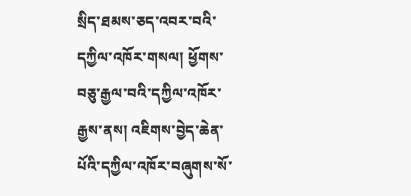སྲིད་ཐམས་ཅད་འབར་བའི་དཀྱིལ་འཁོར་གསལ། ཕྱོགས་བཅུ་རྒྱལ་བའི་དཀྱིལ་འཁོར་རྒྱས་ནས། འཇིགས་བྱེད་ཆེན་པོའི་དཀྱིལ་འཁོར་བཞུགས་སོ་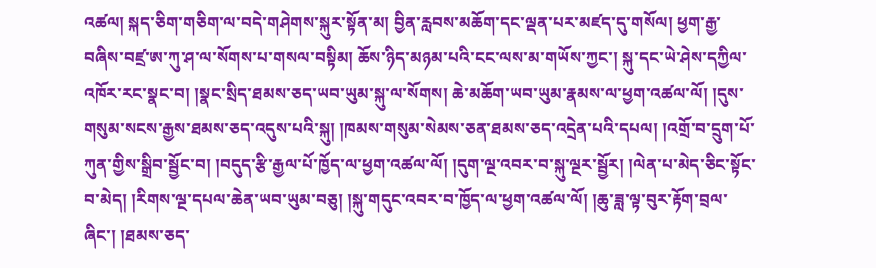འཚལ། སྐད་ཅིག་གཅིག་ལ་བདེ་གཤེགས་སྐུར་སྟོན་མ། བྱིན་རླབས་མཆོག་དང་ལྡན་པར་མཛད་དུ་གསོལ། ཕྱག་རྒྱ་བཞིས་བཛྲ་ཨ་ཀུ་ཤ་ལ་སོགས་པ་གསལ་བསྟིམ། ཆོས་ཉིད་མཉམ་པའི་ངང་ལས་མ་གཡོས་ཀྱང་། སྐུ་དང་ཡེ་ཤེས་དཀྱིལ་འཁོར་རང་སྣང་བ། །སྣང་སྲིད་ཐམས་ཅད་ཡབ་ཡུམ་སྐུ་ལ་སོགས། ཆེ་མཆོག་ཡབ་ཡུམ་རྣམས་ལ་ཕྱག་འཚལ་ལོ། །དུས་གསུམ་སངས་རྒྱས་ཐམས་ཅད་འདུས་པའི་སྐུ། །ཁམས་གསུམ་སེམས་ཅན་ཐམས་ཅད་འདྲེན་པའི་དཔལ། །འགྲོ་བ་དྲུག་པོ་ཀུན་གྱིས་སྒྲིབ་སྦྱོང་བ། །བདུད་རྩི་རྒྱལ་པོ་ཁྱོད་ལ་ཕྱག་འཚལ་ལོ། །དུག་ལྔ་འབར་བ་སྐུ་ལྔར་སྦྱོར། །ལེན་པ་མེད་ཅིང་སྟོང་བ་མེད། །རིགས་ལྔ་དཔལ་ཆེན་ཡབ་ཡུམ་བཅུ། །སྐུ་གདུང་འབར་བ་ཁྱོད་ལ་ཕྱག་འཚལ་ལོ། །ཆུ་ཟླ་ལྟ་བུར་རྟོག་བྲལ་ཞིང་། །ཐམས་ཅད་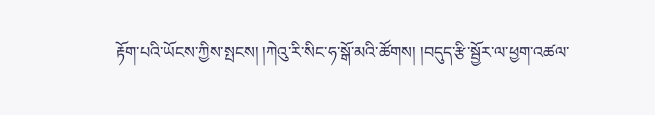རྟོག་པའི་ཡོངས་ཀྱིས་སྤངས། །ཀེའུ་རི་སིང་ཧ་སྒོ་མའི་ཚོགས། །བདུད་རྩི་སྦྱོར་ལ་ཕྱག་འཚལ་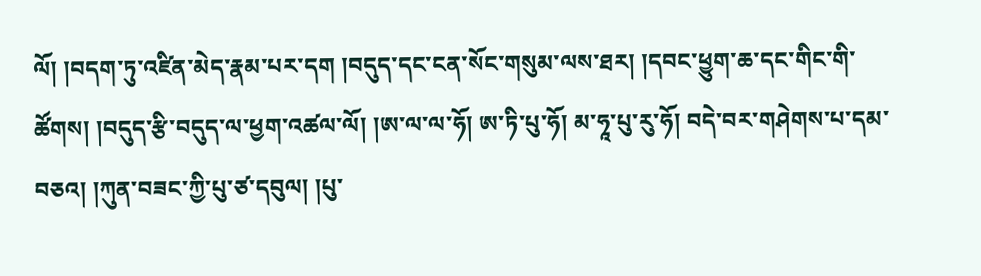ལོ། །བདག་ཏུ་འཛིན་མེད་རྣམ་པར་དག །བདུད་དང་ངན་སོང་གསུམ་ལས་ཐར། །དབང་ཕྱུག་ཆ་དང་གིང་གི་ཚོགས། །བདུད་རྩི་བདུད་ལ་ཕྱག་འཚལ་ལོ། །ཨ་ལ་ལ་ཧོ། ཨ་ཏི་པུ་ཧོ། མ་ཧཱ་པུ་རུ་ཧོ། བདེ་བར་གཤེགས་པ་དམ་བཅའ། །ཀུན་བཟང་ཀྱི་པུ་ཙ་དབུལ། །པུ་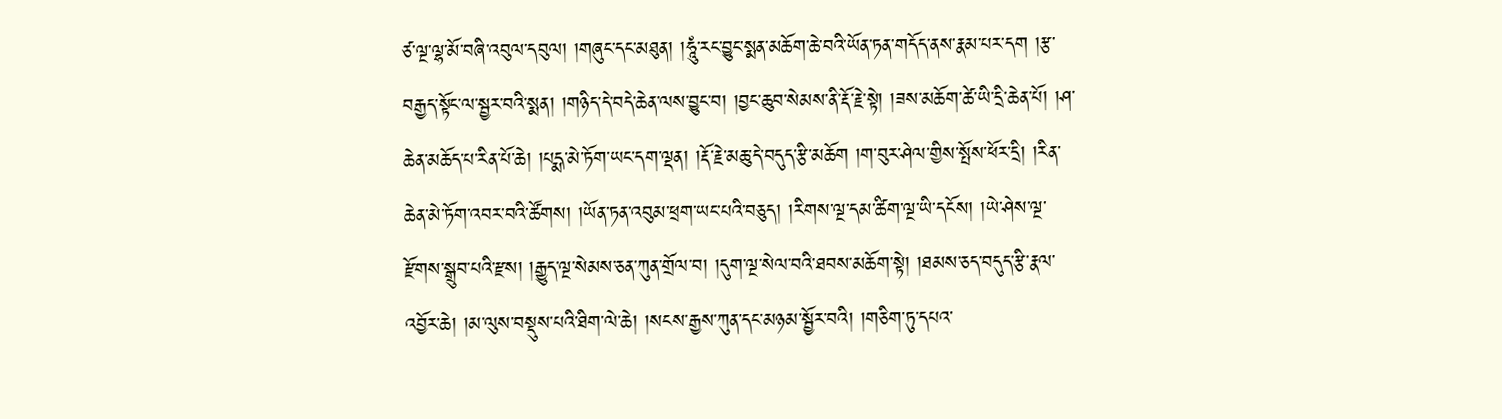ཙ་ལྔ་ལྷ་མོ་བཞི་འབུལ་དབུལ། །གཞུང་དང་མཐུན། །ཧཱུཾ་རང་བྱུང་སྨན་མཆོག་ཆེ་བའི་ཡོན་ཏན་གདོད་ནས་རྣམ་པར་དག །རྩ་བརྒྱད་སྟོང་ལ་སྦྱར་བའི་སྨན། །གཉིད་དེ་བདེ་ཆེན་ལས་བྱུང་བ། །བྱང་ཆུབ་སེམས་ནི་རྡོ་རྗེ་སྟེ། །ཟས་མཆོག་ཚེ་ཡི་དྲི་ཆེན་པོ། །ཤ་ཆེན་མཆོད་པ་རིན་པོ་ཆེ། །པདྨ་མེ་ཏོག་ཡང་དག་ལྡན། །རྡོ་རྗེ་མཆུ་དེ་བདུད་རྩི་མཆོག །ག་བུར་ཤེལ་གྱིས་སྤོས་ཕོར་དྲི། །རིན་ཆེན་མེ་ཏོག་འབར་བའི་ཚོགས། །ཡོན་ཏན་འབུམ་ཕྲག་ཡང་པའི་བཅུད། །རིགས་ལྔ་དམ་ཚིག་ལྔ་ཡི་དངོས། །ཡེ་ཤེས་ལྔ་རྫོགས་སྒྲུབ་པའི་རྫས། །རྒྱུད་ལྔ་སེམས་ཅན་ཀུན་གྲོལ་བ། །དུག་ལྔ་སེལ་བའི་ཐབས་མཆོག་སྟེ། །ཐམས་ཅད་བདུད་རྩི་རྣལ་འབྱོར་ཆེ། །མ་ལུས་བསྡུས་པའི་ཐིག་ལེ་ཆེ། །སངས་རྒྱས་ཀུན་དང་མཉམ་སྦྱོར་བའི། །གཅིག་ཏུ་དཔའ་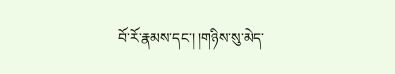བོ་རོ་རྣམས་དང་། །གཉིས་སུ་མེད་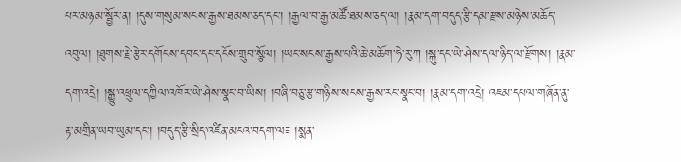པར་མཉམ་སྦྱོར་ན། །དུས་གསུམ་སངས་རྒྱས་ཐམས་ཅད་དང་། །རྒྱལ་བ་རྒྱ་མཚོ་ཐམས་ཅད་ལ། །རྣམ་དག་བདུད་རྩི་དམ་རྫས་མཉེས་མཆོད་འབུལ། །ཐུགས་རྗེ་རྩེར་དགོངས་དབང་དང་དངོས་གྲུབ་སྩོལ། །ཡང་སངས་རྒྱས་པའི་ཆེ་མཆོག་ཧེ་རུ་ཀ །སྐུ་དང་ཡེ་ཤེས་དལ་ཉིད་ལ་རྫོགས། །རྣམ་དག་འདྲེ། །སྒྱུ་འཕྲུལ་དཀྱིལ་འཁོར་ཡེ་ཤེས་སྣང་བ་ཡིས། །བཞི་བཅུ་རྩ་གཉིས་སངས་རྒྱས་རང་སྣང་བ། །རྣམ་དག་འདྲེ། འཇམ་དཔལ་གཞོན་ནུ་རྟ་མགྲིན་ཡབ་ཡུམ་དང་། །བདུད་རྩི་སྲིད་འཛིན་མངའ་བདག་ལ༴ །སྨན་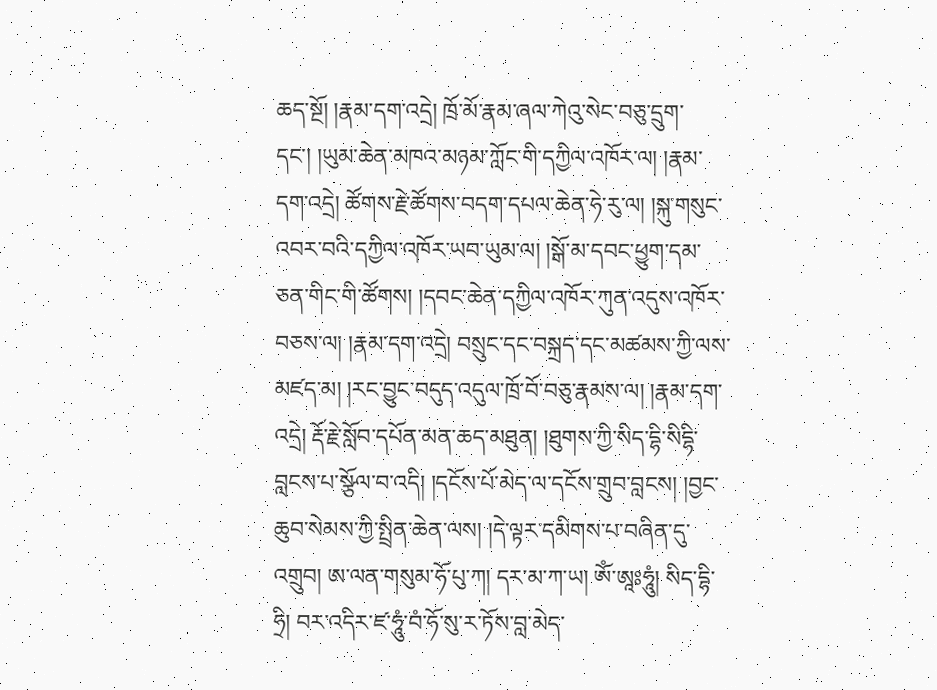ཆད་སྔོ། །རྣམ་དག་འདྲེ། ཁྲོ་མོ་རྣམ་ཞལ་ཀེའུ་སེང་བཅུ་དྲུག་དང་། །ཡུམ་ཆེན་མཁའ་མཉམ་ཀློང་གི་དཀྱིལ་འཁོར་ལ། །རྣམ་དག་འདྲེ། ཚོགས་རྗེ་ཚོགས་བདག་དཔལ་ཆེན་ཧེ་རུ་ལ། །སྐུ་གསུང་འབར་བའི་དཀྱིལ་འཁོར་ཡབ་ཡུམ་ལ། །སྒོ་མ་དབང་ཕྱུག་དམ་ཅན་གིང་གི་ཚོགས། །དབང་ཆེན་དཀྱིལ་འཁོར་ཀུན་འདུས་འཁོར་བཅས་ལ། །རྣམ་དག་འདྲེ། བསྲུང་དང་བསྐྲད་དང་མཚམས་ཀྱི་ལས་མཛད་མ། །རང་བྱུང་བདུད་འདུལ་ཁྲོ་བོ་བཅུ་རྣམས་ལ། །རྣམ་དག་འདྲེ། རྡོ་རྗེ་སློབ་དཔོན་མན་ཆད་མཐུན། །ཐུགས་ཀྱི་སིད་དྷི་སིདྷི་བླངས་པ་སྩོལ་བ་འདི། །དངོས་པོ་མེད་ལ་དངོས་གྲུབ་བླངས། །བྱང་ཆུབ་སེམས་ཀྱི་སྤྲིན་ཆེན་ལས། །དེ་ལྟར་དམིགས་པ་བཞིན་དུ་འགྲུབ། ཨ་ལན་གསུམ་ཧོ་པུ་ཀ། དར་མ་ཀ་ཡ། ༀ་ཨཱཿཧཱུཾ། སིད་དྷི་ཧྲི། བར་འདིར་ཛ་ཧཱུཾ་བཾ་ཧོ་སུ་ར་ཏོས་བླ་མེད་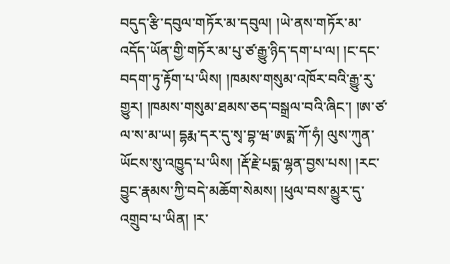བདུད་རྩི་དབུལ་གཏོར་མ་དབུལ། །ཡེ་ནས་གཏོར་མ་འདོད་ཡོན་གྱི་གཏོར་མ་པུ་ཙ་རྒྱུ་ཉིད་དག་པ་ལ། །ང་དང་བདག་ཏུ་རྟོག་པ་ཡིས། །ཁམས་གསུམ་འཁོར་བའི་རྒྱུ་རུ་གྱུར། །ཁམས་གསུམ་ཐམས་ཅད་བསྒྲལ་བའི་ཞིང་། །ཨ་ཙ་ལ་ས་མ་ཡ། དྷརྨ་དར་དུ་སྭ་བྷ་ཝ་ཨདྨ་ཀོ་ཧཾ། ལུས་ཀུན་ཡོངས་སུ་འཁྱུད་པ་ཡིས། །རྡོ་རྗེ་པདྨ་ལྷན་བྱས་པས། །རང་བྱུང་རྣམས་ཀྱི་བདེ་མཆོག་སེམས། །ཕུལ་བས་མྱུར་དུ་འགྲུབ་པ་ཡིན། །ར་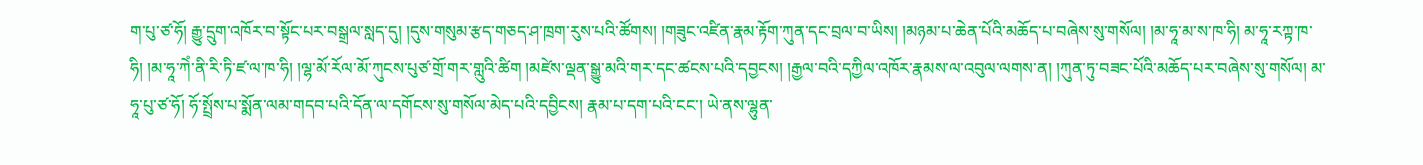ག་པུ་ཙ་ཧོ། རྒྱུ་དྲུག་འཁོར་བ་སྟོང་པར་བསྒྲལ་སླད་དུ། །དུས་གསུམ་རྩད་གཅད་ཤ་ཁྲག་རུས་པའི་ཚོགས། །གཟུང་འཛིན་རྣམ་རྟོག་ཀུན་དང་བྲལ་བ་ཡིས། །མཉམ་པ་ཆེན་པོའི་མཆོད་པ་བཞེས་སུ་གསོལ། །མ་ཧཱ་མ་ས་ཁ་ཧི། མ་ཧཱ་རཀྟ་ཁ་ཧི། །མ་ཧཱ་ཀེཾ་ནི་རི་ཏི་ཛ་ལ་ཁ་ཧི། །ལྷ་མོ་རོལ་མོ་ཀུངས་པུཙ་གྲོ་གར་གླུའི་ཚིག །མཛེས་ལྡན་སྒྱུ་མའི་གར་དང་ཚངས་པའི་དབྱངས། །རྒྱལ་བའི་དཀྱིལ་འཁོར་རྣམས་ལ་འབུལ་ལགས་ན། །ཀུན་ཏུ་བཟང་པོའི་མཆོད་པར་བཞེས་སུ་གསོལ། མ་ཧཱ་པུ་ཙ་ཧོ། ཧོ་སྤྲོས་པ་སྨོན་ལམ་གདབ་པའི་དོན་ལ་དགོངས་སུ་གསོལ་མེད་པའི་དབྱིངས། རྣམ་པ་དག་པའི་ངང་། ཡེ་ནས་ལྷུན་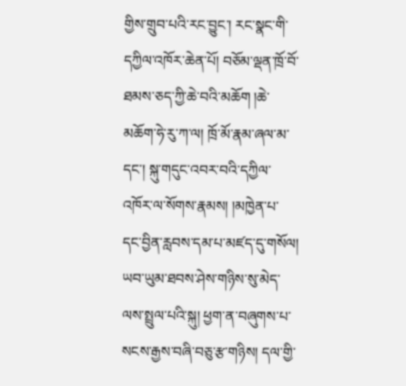གྱིས་གྲུབ་པའི་རང་བྱུང་། རང་སྣང་གི་དཀྱིལ་འཁོར་ཆེན་པོ། བཅོམ་ལྡན་ཁྲོ་བོ་ཐམས་ཅད་ཀྱི་ཆེ་བའི་མཆོག །ཆེ་མཆོག་ཧེ་རུ་ཀ་ལ། ཁྲོ་མོ་རྣམ་ཞལ་མ་དང་། སྐུ་གདུང་འབར་བའི་དཀྱིལ་འཁོར་ལ་སོགས་རྣམས། །མཁྱེན་པ་དང་བྱིན་རླབས་དམ་པ་མཛད་དུ་གསོལ། ཡབ་ཡུམ་ཐབས་ཤེས་གཉིས་སུ་མེད་ལས་སྤྲུལ་པའི་སྐུ། ཕྱག་ན་བཞུགས་པ་སངས་རྒྱས་བཞི་བཅུ་རྩ་གཉིས། དལ་གྱི་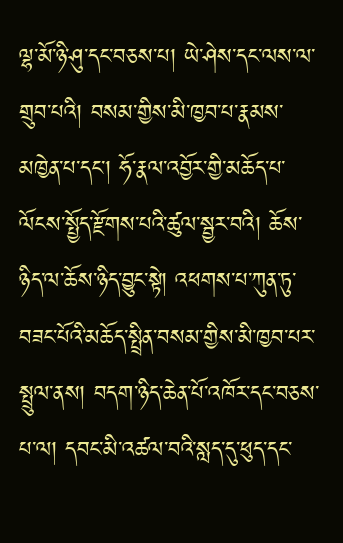ལྷ་མོ་ཉི་ཤུ་དང་བཅས་པ། ཡེ་ཤེས་དང་ལས་ལ་གྲུབ་པའི། བསམ་གྱིས་མི་ཁྱབ་པ་རྣམས་མཁྱེན་པ་དང་། ཧོ་རྣལ་འབྱོར་གྱི་མཆོད་པ་ལོངས་སྤྱོད་རྫོགས་པའི་ཚུལ་སྦྱར་བའི། ཆོས་ཉིད་ལ་ཆོས་ཉིད་བྱུང་སྟེ། འཕགས་པ་ཀུན་ཏུ་བཟང་པོའི་མཆོད་སྤྲིན་བསམ་གྱིས་མི་ཁྱབ་པར་སྤྲུལ་ནས། བདག་ཉིད་ཆེན་པོ་འཁོར་དང་བཅས་པ་ལ། དབང་མི་འཚལ་བའི་སླད་དུ་ཕུད་དང་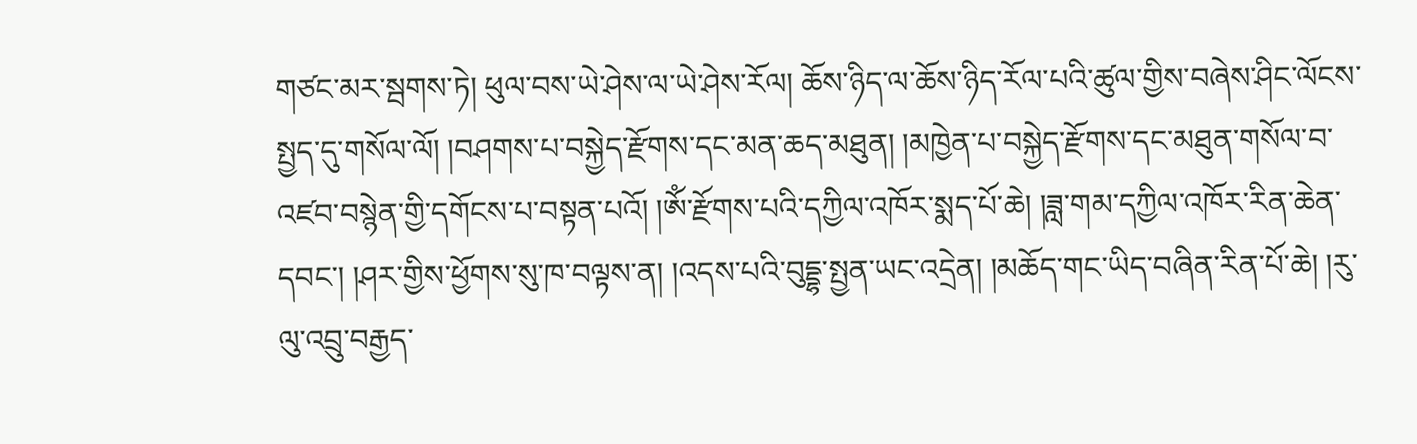གཙང་མར་སྦགས་ཏེ། ཕུལ་བས་ཡེ་ཤེས་ལ་ཡེ་ཤེས་རོལ། ཆོས་ཉིད་ལ་ཆོས་ཉིད་རོལ་པའི་ཚུལ་གྱིས་བཞེས་ཤིང་ལོངས་སྤྱད་དུ་གསོལ་ལོ། །བཤགས་པ་བསྐྱེད་རྫོགས་དང་མན་ཆད་མཐུན། །མཁྱེན་པ་བསྐྱེད་རྫོགས་དང་མཐུན་གསོལ་བ་འཛབ་བསྙེན་གྱི་དགོངས་པ་བསྟན་པའོ། །ༀ་རྫོགས་པའི་དཀྱིལ་འཁོར་སྨད་པོ་ཆེ། །ཟླ་གམ་དཀྱིལ་འཁོར་རིན་ཆེན་དབང་། །ཤར་གྱིས་ཕྱོགས་སུ་ཁ་བལྟས་ན། །འདས་པའི་བུདྡྷ་སྤྱན་ཡང་འདྲེན། །མཆོད་གང་ཡིད་བཞིན་རིན་པོ་ཆེ། །རུ་ལུ་འབྲུ་བརྒྱད་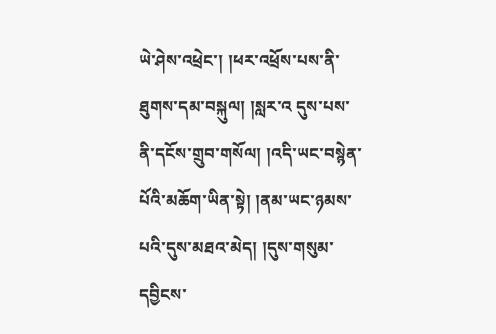ཡེ་ཤེས་འཕྲེང་། །ཕར་འཕྲོས་པས་ནི་ཐུགས་དམ་བསྐུལ། །སླར་འ དུས་པས་ནི་དངོས་གྲུབ་གསོལ། །འདི་ཡང་བསྙེན་པོའི་མཆོག་ཡིན་སྟེ། །ནམ་ཡང་ཉམས་པའི་དུས་མཐའ་མེད། །དུས་གསུམ་དབྱིངས་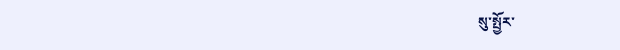སུ་སྤྱོར་